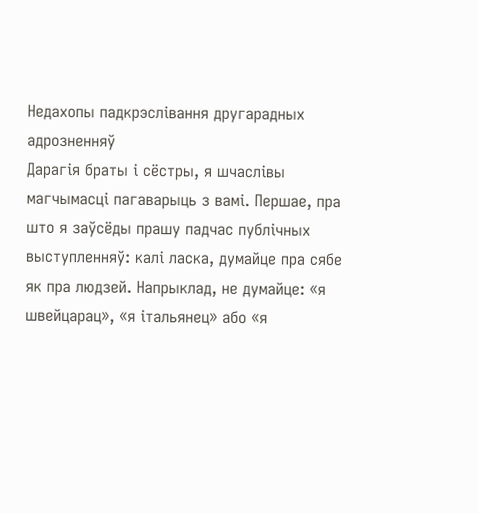Недахопы падкрэслівання другарадных адрозненняў
Дарагія браты і сёстры, я шчаслівы магчымасці пагаварыць з вамі. Першае, пра што я заўсёды прашу падчас публічных выступленняў: калі ласка, думайце пра сябе як пра людзей. Напрыклад, не думайце: «я швейцарац», «я італьянец» або «я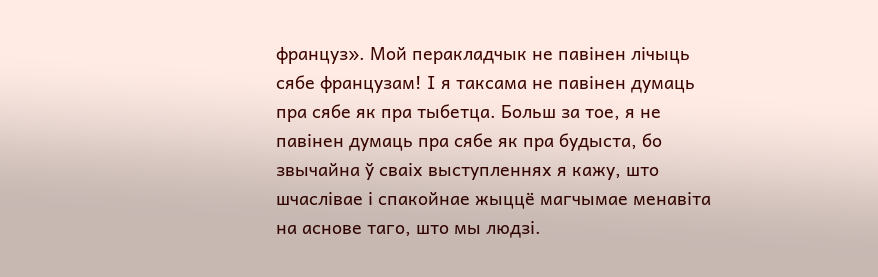француз». Мой перакладчык не павінен лічыць сябе французам! І я таксама не павінен думаць пра сябе як пра тыбетца. Больш за тое, я не павінен думаць пра сябе як пра будыста, бо звычайна ў сваіх выступленнях я кажу, што шчаслівае і спакойнае жыццё магчымае менавіта на аснове таго, што мы людзі.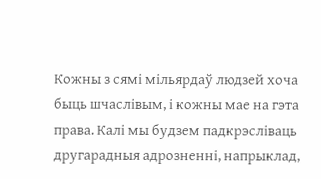Кожны з сямі мільярдаў людзей хоча быць шчаслівым, і кожны мае на гэта права. Калі мы будзем падкрэсліваць другарадныя адрозненні, напрыклад,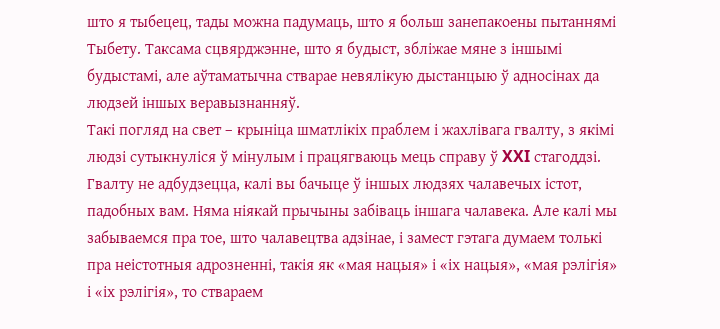што я тыбецец, тады можна падумаць, што я больш занепакоены пытаннямі Тыбету. Таксама сцвярджэнне, што я будыст, збліжае мяне з іншымі будыстамі, але аўтаматычна стварае невялікую дыстанцыю ў адносінах да людзей іншых веравызнанняў.
Такі погляд на свет – крыніца шматлікіх праблем і жахлівага гвалту, з якімі людзі сутыкнуліся ў мінулым і працягваюць мець справу ў XXI стагоддзі. Гвалту не адбудзецца, калі вы бачыце ў іншых людзях чалавечых істот, падобных вам. Няма ніякай прычыны забіваць іншага чалавека. Але калі мы забываемся пра тое, што чалавецтва адзінае, і замест гэтага думаем толькі пра неістотныя адрозненні, такія як «мая нацыя» і «іх нацыя», «мая рэлігія» і «іх рэлігія», то ствараем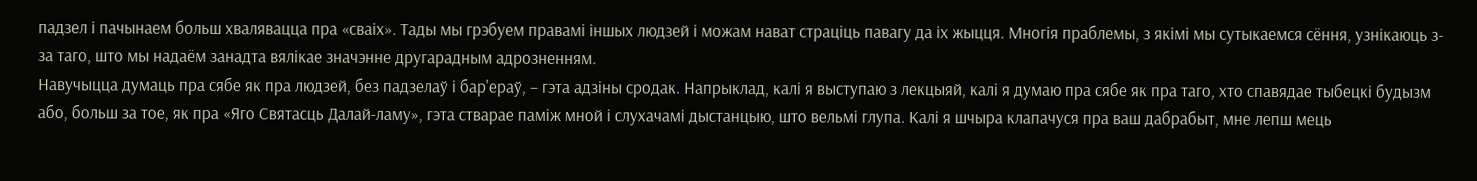падзел і пачынаем больш хвалявацца пра «сваіх». Тады мы грэбуем правамі іншых людзей і можам нават страціць павагу да іх жыцця. Многія праблемы, з якімі мы сутыкаемся сёння, узнікаюць з-за таго, што мы надаём занадта вялікае значэнне другарадным адрозненням.
Навучыцца думаць пра сябе як пра людзей, без падзелаў і бар'ераў, – гэта адзіны сродак. Напрыклад, калі я выступаю з лекцыяй, калі я думаю пра сябе як пра таго, хто спавядае тыбецкі будызм або, больш за тое, як пра «Яго Святасць Далай-ламу», гэта стварае паміж мной і слухачамі дыстанцыю, што вельмі глупа. Калі я шчыра клапачуся пра ваш дабрабыт, мне лепш мець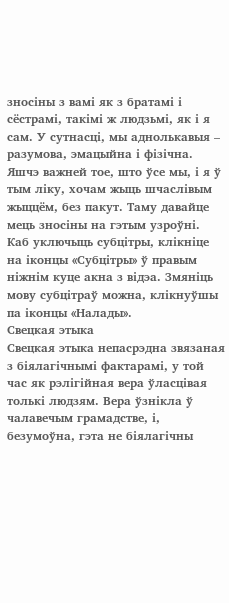зносіны з вамі як з братамі і сёстрамі, такімі ж людзьмі, як і я сам. У сутнасці, мы аднолькавыя – разумова, эмацыйна і фізічна. Яшчэ важней тое, што ўсе мы, і я ў тым ліку, хочам жыць шчаслівым жыццём, без пакут. Таму давайце мець зносіны на гэтым узроўні.
Каб уключыць субцітры, клікніце на іконцы «Субцітры» ў правым ніжнім куце акна з відэа. Змяніць мову субцітраў можна, клікнуўшы па іконцы «Налады».
Свецкая этыка
Свецкая этыка непасрэдна звязаная з біялагічнымі фактарамі, у той час як рэлігійная вера ўласцівая толькі людзям. Вера ўзнікла ў чалавечым грамадстве, і, безумоўна, гэта не біялагічны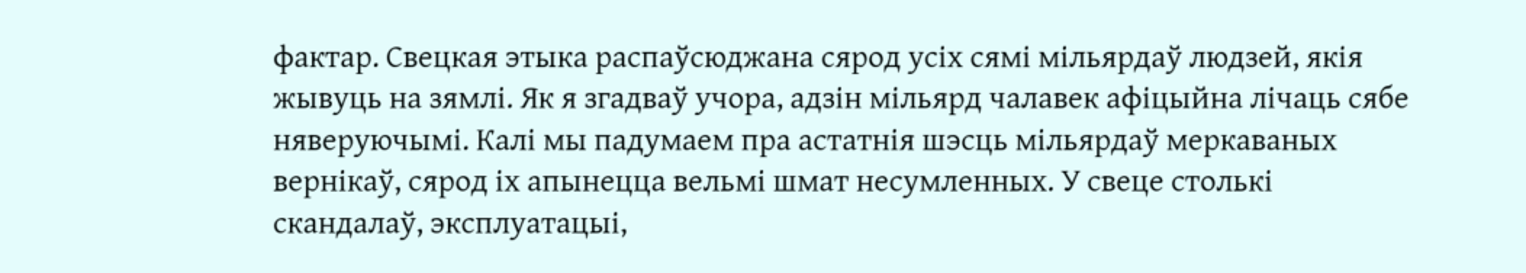фактар. Свецкая этыка распаўсюджана сярод усіх сямі мільярдаў людзей, якія жывуць на зямлі. Як я згадваў учора, адзін мільярд чалавек афіцыйна лічаць сябе няверуючымі. Калі мы падумаем пра астатнія шэсць мільярдаў меркаваных вернікаў, сярод іх апынецца вельмі шмат несумленных. У свеце столькі скандалаў, эксплуатацыі,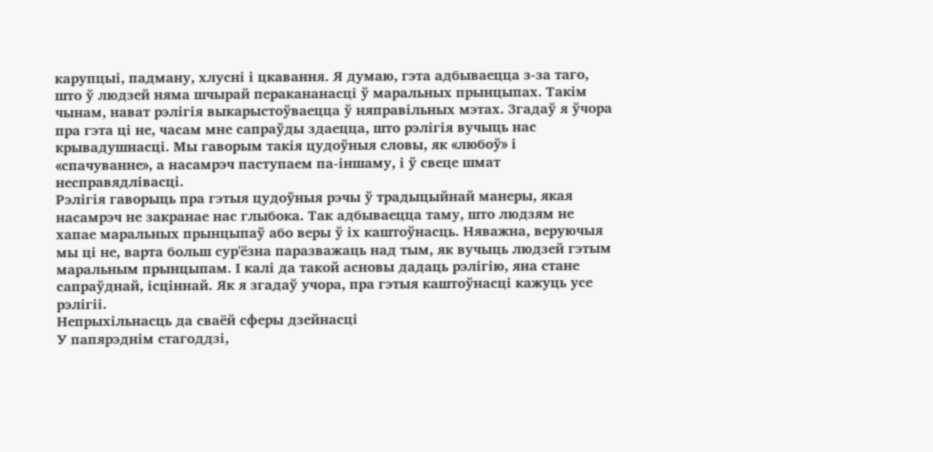карупцыі, падману, хлусні і цкавання. Я думаю, гэта адбываецца з-за таго, што ў людзей няма шчырай перакананасці ў маральных прынцыпах. Такім чынам, нават рэлігія выкарыстоўваецца ў няправільных мэтах. Згадаў я ўчора пра гэта ці не, часам мне сапраўды здаецца, што рэлігія вучыць нас крывадушнасці. Мы гаворым такія цудоўныя словы, як «любоў» і «спачуванне», а насамрэч паступаем па-іншаму, і ў свеце шмат несправядлівасці.
Рэлігія гаворыць пра гэтыя цудоўныя рэчы ў традыцыйнай манеры, якая насамрэч не закранае нас глыбока. Так адбываецца таму, што людзям не хапае маральных прынцыпаў або веры ў іх каштоўнасць. Няважна, веруючыя мы ці не, варта больш сур'ёзна паразважаць над тым, як вучыць людзей гэтым маральным прынцыпам. І калі да такой асновы дадаць рэлігію, яна стане сапраўднай, ісціннай. Як я згадаў учора, пра гэтыя каштоўнасці кажуць усе рэлігіі.
Непрыхільнасць да сваёй сферы дзейнасці
У папярэднім стагоддзі,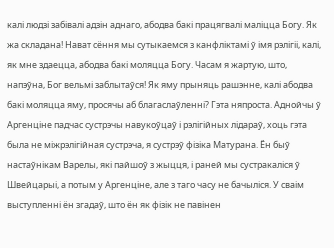калі людзі забівалі адзін аднаго, абодва бакі працягвалі маліцца Богу. Як жа складана! Нават сёння мы сутыкаемся з канфліктамі ў імя рэлігіі, калі, як мне здаецца, абодва бакі моляцца Богу. Часам я жартую, што, напэўна, Бог вельмі заблытаўся! Як яму прыняць рашэнне, калі абодва бакі моляцца яму, просячы аб благаслаўленні? Гэта няпроста. Аднойчы ў Аргенціне падчас сустрэчы навукоўцаў і рэлігійных лідараў, хоць гэта была не міжрэлігійная сустрэча, я сустрэў фізіка Матурана. Ён быў настаўнікам Варелы, які пайшоў з жыцця, і раней мы сустракаліся ў Швейцарыі, а потым у Аргенціне, але з таго часу не бачыліся. У сваім выступленні ён згадаў, што ён як фізік не павінен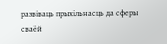развіваць прыхільнасць да сферы сваёй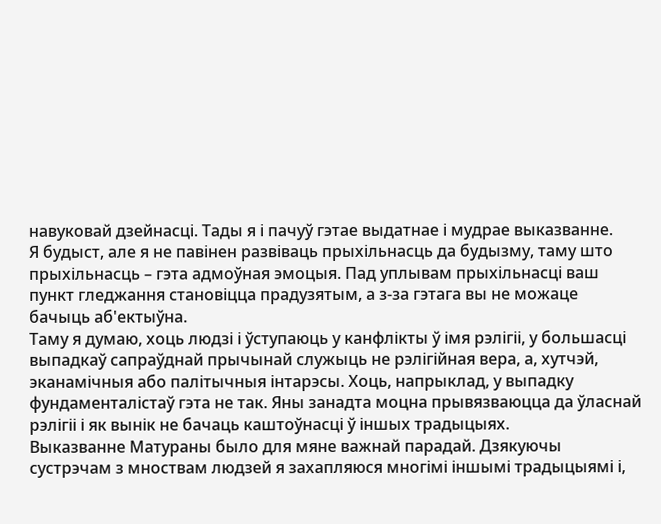навуковай дзейнасці. Тады я і пачуў гэтае выдатнае і мудрае выказванне.
Я будыст, але я не павінен развіваць прыхільнасць да будызму, таму што прыхільнасць – гэта адмоўная эмоцыя. Пад уплывам прыхільнасці ваш пункт гледжання становіцца прадузятым, а з-за гэтага вы не можаце бачыць аб'ектыўна.
Таму я думаю, хоць людзі і ўступаюць у канфлікты ў імя рэлігіі, у большасці выпадкаў сапраўднай прычынай служыць не рэлігійная вера, а, хутчэй, эканамічныя або палітычныя інтарэсы. Хоць, напрыклад, у выпадку фундаменталістаў гэта не так. Яны занадта моцна прывязваюцца да ўласнай рэлігіі і як вынік не бачаць каштоўнасці ў іншых традыцыях.
Выказванне Матураны было для мяне важнай парадай. Дзякуючы сустрэчам з мноствам людзей я захапляюся многімі іншымі традыцыямі і,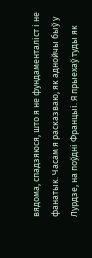вядома, спадзяюся, што я не фундаменталіст і не фанатык. Часам я расказваю, як аднойчы быў у Лурдзе, на поўдні Францыі. Я прыехаў туды як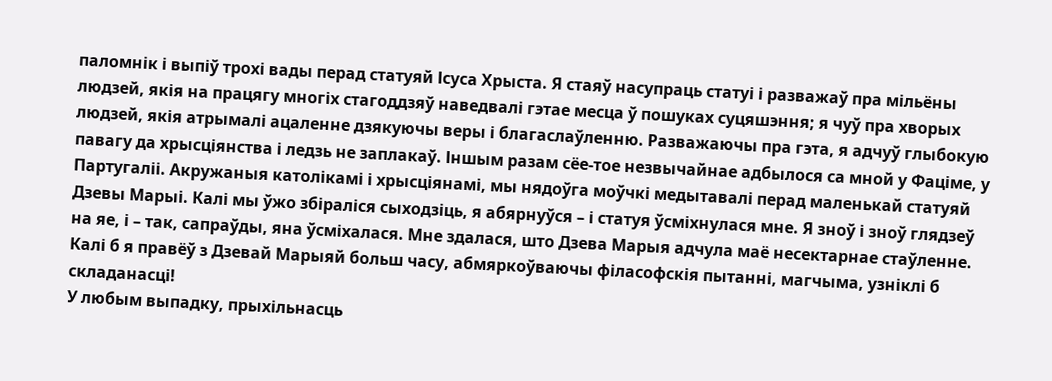паломнік і выпіў трохі вады перад статуяй Ісуса Хрыста. Я стаяў насупраць статуі і разважаў пра мільёны людзей, якія на працягу многіх стагоддзяў наведвалі гэтае месца ў пошуках суцяшэння; я чуў пра хворых людзей, якія атрымалі ацаленне дзякуючы веры і благаслаўленню. Разважаючы пра гэта, я адчуў глыбокую павагу да хрысціянства і ледзь не заплакаў. Іншым разам сёе-тое незвычайнае адбылося са мной у Фаціме, у Партугаліі. Акружаныя католікамі і хрысціянамі, мы нядоўга моўчкі медытавалі перад маленькай статуяй Дзевы Марыі. Калі мы ўжо збіраліся сыходзіць, я абярнуўся – і статуя ўсміхнулася мне. Я зноў і зноў глядзеў на яе, і – так, сапраўды, яна ўсміхалася. Мне здалася, што Дзева Марыя адчула маё несектарнае стаўленне. Калі б я правёў з Дзевай Марыяй больш часу, абмяркоўваючы філасофскія пытанні, магчыма, узніклі б складанасці!
У любым выпадку, прыхільнасць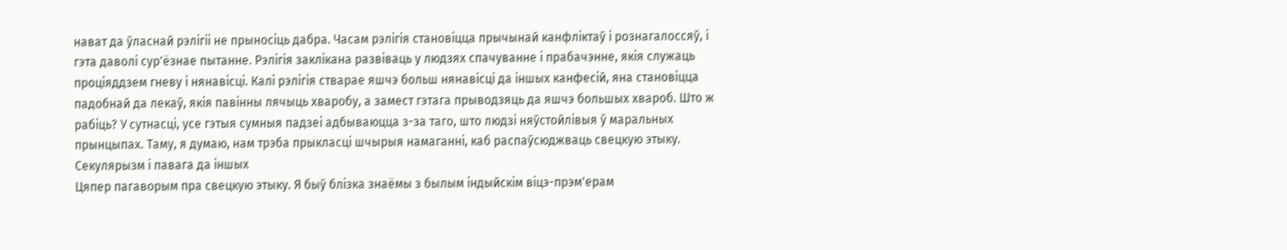нават да ўласнай рэлігіі не прыносіць дабра. Часам рэлігія становіцца прычынай канфліктаў і рознагалоссяў, і гэта даволі сур'ёзнае пытанне. Рэлігія заклікана развіваць у людзях спачуванне і прабачэнне, якія служаць проціяддзем гневу і нянавісці. Калі рэлігія стварае яшчэ больш нянавісці да іншых канфесій, яна становіцца падобнай да лекаў, якія павінны лячыць хваробу, а замест гэтага прыводзяць да яшчэ большых хвароб. Што ж рабіць? У сутнасці, усе гэтыя сумныя падзеі адбываюцца з-за таго, што людзі няўстойлівыя ў маральных прынцыпах. Таму, я думаю, нам трэба прыкласці шчырыя намаганні, каб распаўсюджваць свецкую этыку.
Секулярызм і павага да іншых
Цяпер пагаворым пра свецкую этыку. Я быў блізка знаёмы з былым індыйскім віцэ-прэм'ерам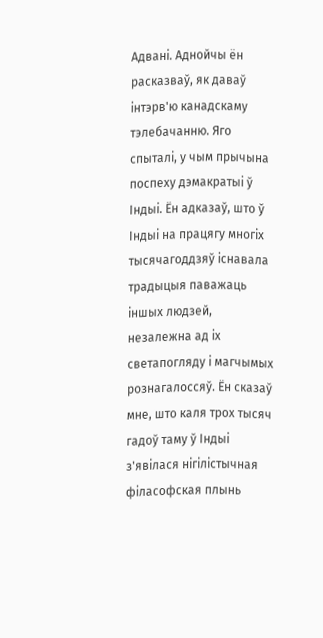Адвані. Аднойчы ён расказваў, як даваў інтэрв'ю канадскаму тэлебачанню. Яго спыталі, у чым прычына поспеху дэмакратыі ў Індыі. Ён адказаў, што ў Індыі на працягу многіх тысячагоддзяў існавала традыцыя паважаць іншых людзей, незалежна ад іх светапогляду і магчымых рознагалоссяў. Ён сказаў мне, што каля трох тысяч гадоў таму ў Індыі з'явілася нігілістычная філасофская плынь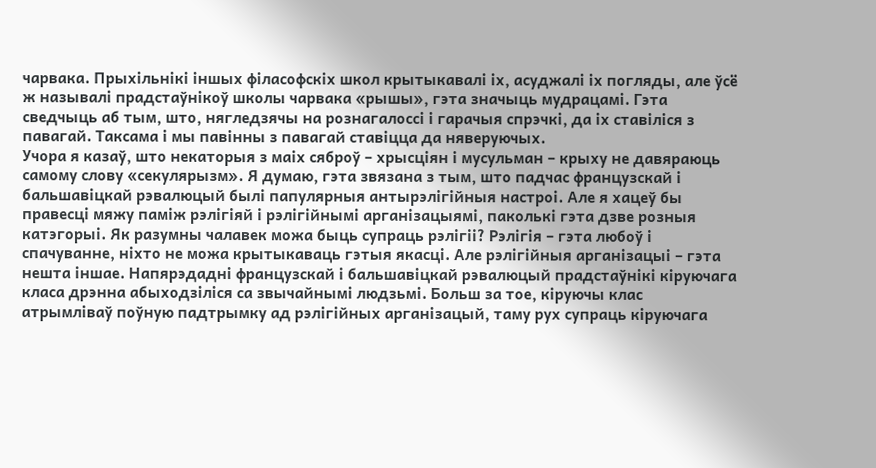чарвака. Прыхільнікі іншых філасофскіх школ крытыкавалі іх, асуджалі іх погляды, але ўсё ж называлі прадстаўнікоў школы чарвака «рышы», гэта значыць мудрацамі. Гэта сведчыць аб тым, што, нягледзячы на рознагалоссі і гарачыя спрэчкі, да іх ставіліся з павагай. Таксама і мы павінны з павагай ставіцца да няверуючых.
Учора я казаў, што некаторыя з маіх сяброў – хрысціян і мусульман – крыху не давяраюць самому слову «секулярызм». Я думаю, гэта звязана з тым, што падчас французскай і бальшавіцкай рэвалюцый былі папулярныя антырэлігійныя настроі. Але я хацеў бы правесці мяжу паміж рэлігіяй і рэлігійнымі арганізацыямі, паколькі гэта дзве розныя катэгорыі. Як разумны чалавек можа быць супраць рэлігіі? Рэлігія – гэта любоў і спачуванне, ніхто не можа крытыкаваць гэтыя якасці. Але рэлігійныя арганізацыі – гэта нешта іншае. Напярэдадні французскай і бальшавіцкай рэвалюцый прадстаўнікі кіруючага класа дрэнна абыходзіліся са звычайнымі людзьмі. Больш за тое, кіруючы клас атрымліваў поўную падтрымку ад рэлігійных арганізацый, таму рух супраць кіруючага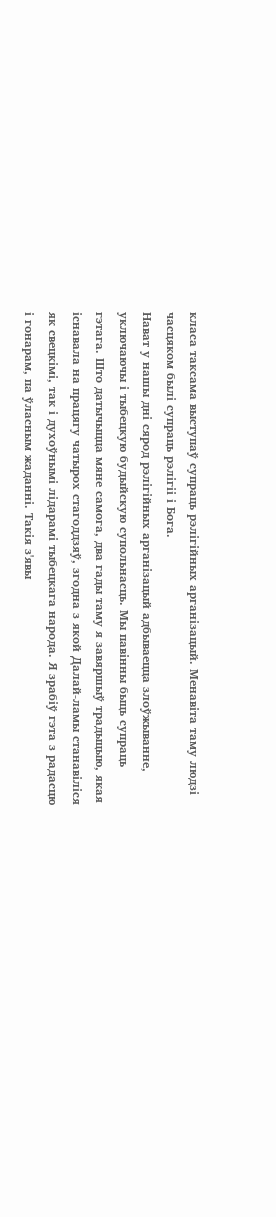класа таксама выступаў супраць рэлігійных арганізацый. Менавіта таму людзі часцяком былі супраць рэлігіі і Бога.
Нават у нашы дні сярод рэлігійных арганізацый адбываецца злоўжыванне, уключаючы і тыбецкую будыйскую супольнасць. Мы павінны быць супраць гэтага. Што датычыцца мяне самога, два гады таму я завяршыў традыцыю, якая існавала на працягу чатырох стагоддзяў, згодна з якой Далай-ламы станавіліся як свецкімі, так і духоўнымі лідарамі тыбецкага народа. Я зрабіў гэта з радасцю і гонарам, па ўласным жаданні. Такія з'явы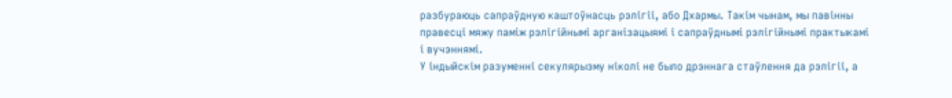разбураюць сапраўдную каштоўнасць рэлігіі, або Дхармы. Такім чынам, мы павінны правесці мяжу паміж рэлігійнымі арганізацыямі і сапраўднымі рэлігійнымі практыкамі і вучэннямі.
У індыйскім разуменні секулярызму ніколі не было дрэннага стаўлення да рэлігіі, а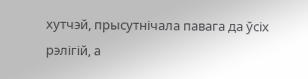хутчэй, прысутнічала павага да ўсіх рэлігій, а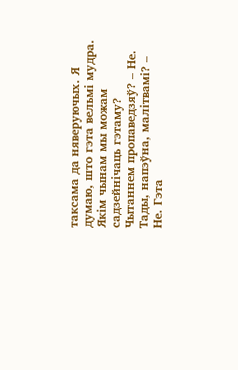таксама да няверуючых. Я думаю, што гэта вельмі мудра. Якім чынам мы можам садзейнічаць гэтаму? Чытаннем пропаведзяў? – Не. Тады, напэўна, малітвамі? – Не. Гэта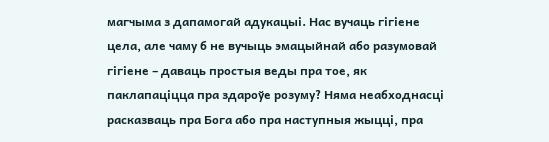магчыма з дапамогай адукацыі. Нас вучаць гігіене цела, але чаму б не вучыць эмацыйнай або разумовай гігіене – даваць простыя веды пра тое, як паклапаціцца пра здароўе розуму? Няма неабходнасці расказваць пра Бога або пра наступныя жыцці, пра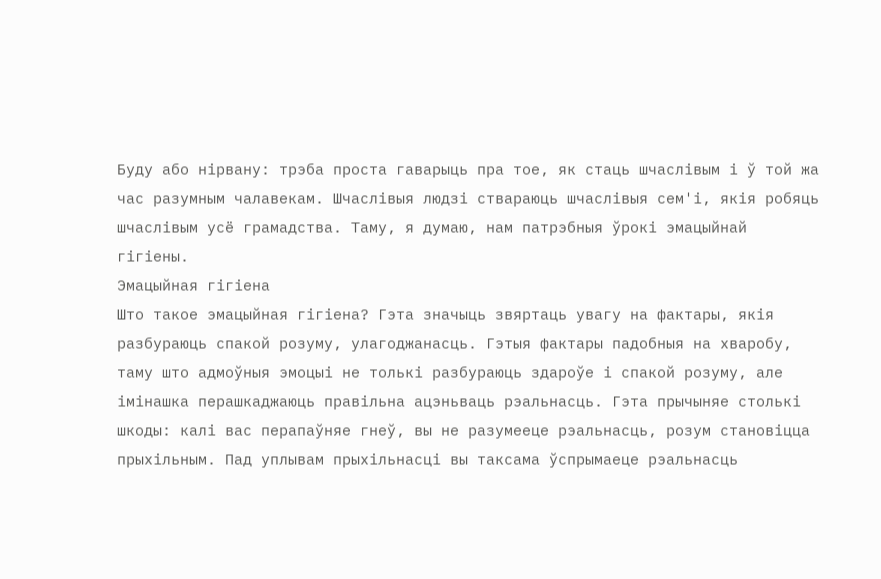Буду або нірвану: трэба проста гаварыць пра тое, як стаць шчаслівым і ў той жа час разумным чалавекам. Шчаслівыя людзі ствараюць шчаслівыя сем'і, якія робяць шчаслівым усё грамадства. Таму, я думаю, нам патрэбныя ўрокі эмацыйнай гігіены.
Эмацыйная гігіена
Што такое эмацыйная гігіена? Гэта значыць звяртаць увагу на фактары, якія разбураюць спакой розуму, улагоджанасць. Гэтыя фактары падобныя на хваробу, таму што адмоўныя эмоцыі не толькі разбураюць здароўе і спакой розуму, але імінашка перашкаджаюць правільна ацэньваць рэальнасць. Гэта прычыняе столькі шкоды: калі вас перапаўняе гнеў, вы не разумееце рэальнасць, розум становіцца прыхільным. Пад уплывам прыхільнасці вы таксама ўспрымаеце рэальнасць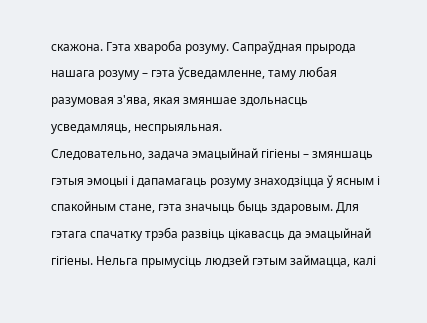скажона. Гэта хвароба розуму. Сапраўдная прырода нашага розуму – гэта ўсведамленне, таму любая разумовая з'ява, якая змяншае здольнасць усведамляць, неспрыяльная.
Следовательно, задача эмацыйнай гігіены – змяншаць гэтыя эмоцыі і дапамагаць розуму знаходзіцца ў ясным і спакойным стане, гэта значыць быць здаровым. Для гэтага спачатку трэба развіць цікавасць да эмацыйнай гігіены. Нельга прымусіць людзей гэтым займацца, калі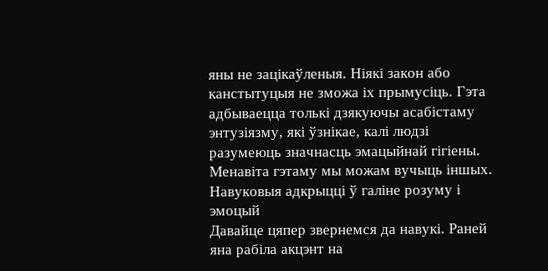яны не зацікаўленыя. Ніякі закон або канстытуцыя не зможа іх прымусіць. Гэта адбываецца толькі дзякуючы асабістаму энтузіязму, які ўзнікае, калі людзі разумеюць значнасць эмацыйнай гігіены. Менавіта гэтаму мы можам вучыць іншых.
Навуковыя адкрыцці ў галіне розуму і эмоцый
Давайце цяпер звернемся да навукі. Раней яна рабіла акцэнт на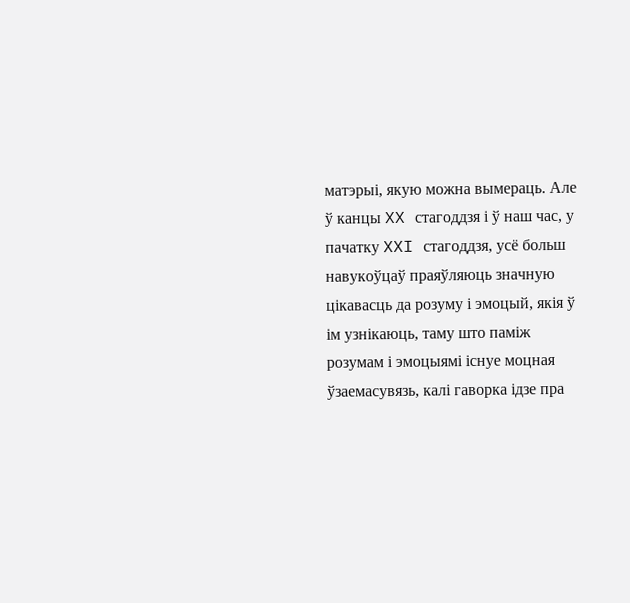матэрыі, якую можна вымераць. Але ў канцы XX стагоддзя і ў наш час, у пачатку XXI стагоддзя, усё больш навукоўцаў праяўляюць значную цікавасць да розуму і эмоцый, якія ў ім узнікаюць, таму што паміж розумам і эмоцыямі існуе моцная ўзаемасувязь, калі гаворка ідзе пра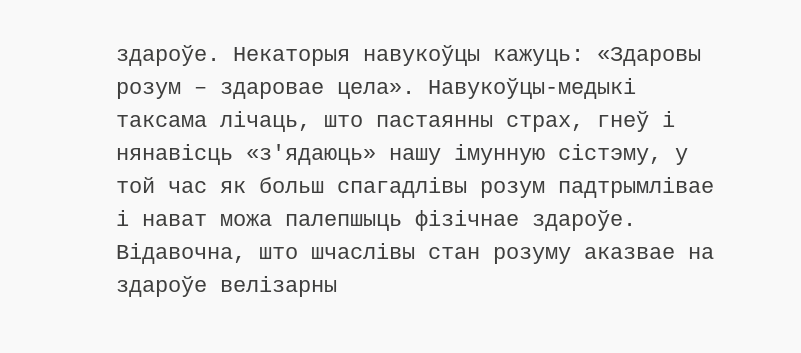здароўе. Некаторыя навукоўцы кажуць: «Здаровы розум – здаровае цела». Навукоўцы-медыкі таксама лічаць, што пастаянны страх, гнеў і нянавісць «з'ядаюць» нашу імунную сістэму, у той час як больш спагадлівы розум падтрымлівае і нават можа палепшыць фізічнае здароўе. Відавочна, што шчаслівы стан розуму аказвае на здароўе велізарны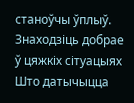станоўчы ўплыў.
Знаходзіць добрае ў цяжкіх сітуацыях
Што датычыцца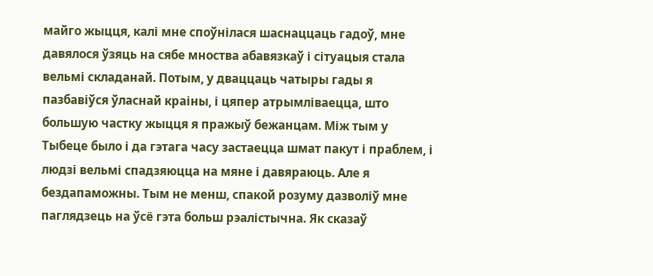майго жыцця, калі мне споўнілася шаснаццаць гадоў, мне давялося ўзяць на сябе мноства абавязкаў і сітуацыя стала вельмі складанай. Потым, у дваццаць чатыры гады я пазбавіўся ўласнай краіны, і цяпер атрымліваецца, што большую частку жыцця я пражыў бежанцам. Між тым у Тыбеце было і да гэтага часу застаецца шмат пакут і праблем, і людзі вельмі спадзяюцца на мяне і давяраюць. Але я бездапаможны. Тым не менш, спакой розуму дазволіў мне паглядзець на ўсё гэта больш рэалістычна. Як сказаў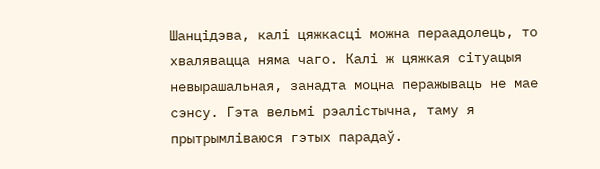Шанцідэва, калі цяжкасці можна пераадолець, то хвалявацца няма чаго. Калі ж цяжкая сітуацыя невырашальная, занадта моцна перажываць не мае сэнсу. Гэта вельмі рэалістычна, таму я прытрымліваюся гэтых парадаў.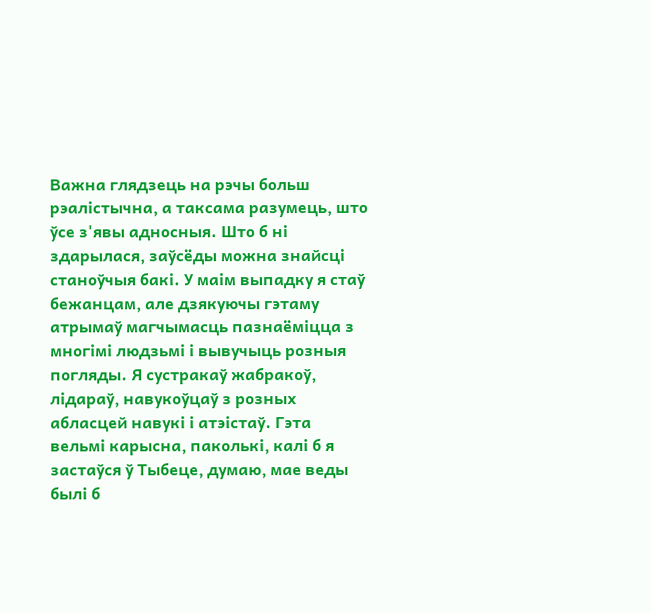Важна глядзець на рэчы больш рэалістычна, а таксама разумець, што ўсе з'явы адносныя. Што б ні здарылася, заўсёды можна знайсці станоўчыя бакі. У маім выпадку я стаў бежанцам, але дзякуючы гэтаму атрымаў магчымасць пазнаёміцца з многімі людзьмі і вывучыць розныя погляды. Я сустракаў жабракоў, лідараў, навукоўцаў з розных абласцей навукі і атэістаў. Гэта вельмі карысна, паколькі, калі б я застаўся ў Тыбеце, думаю, мае веды былі б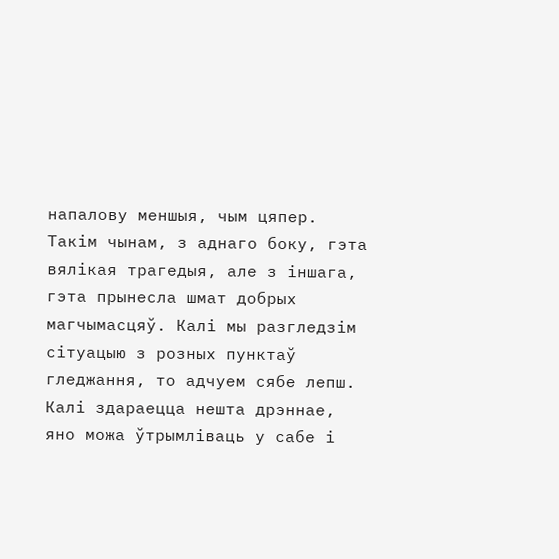напалову меншыя, чым цяпер. Такім чынам, з аднаго боку, гэта вялікая трагедыя, але з іншага, гэта прынесла шмат добрых магчымасцяў. Калі мы разгледзім сітуацыю з розных пунктаў гледжання, то адчуем сябе лепш. Калі здараецца нешта дрэннае, яно можа ўтрымліваць у сабе і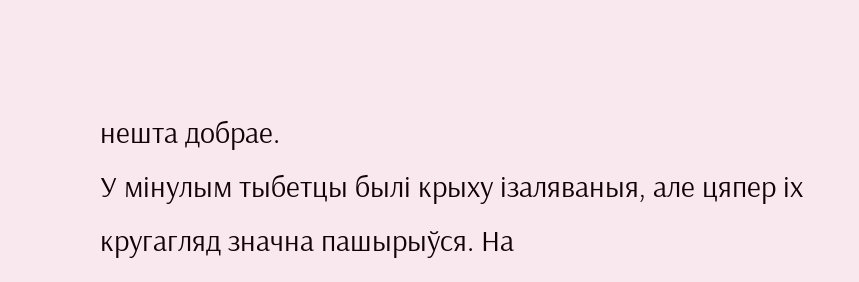нешта добрае.
У мінулым тыбетцы былі крыху ізаляваныя, але цяпер іх кругагляд значна пашырыўся. На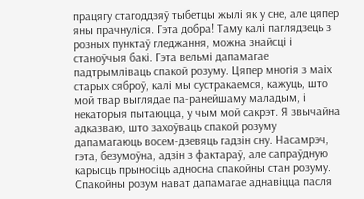працягу стагоддзяў тыбетцы жылі як у сне, але цяпер яны прачнуліся. Гэта добра! Таму калі паглядзець з розных пунктаў гледжання, можна знайсці і станоўчыя бакі. Гэта вельмі дапамагае падтрымліваць спакой розуму. Цяпер многія з маіх старых сяброў, калі мы сустракаемся, кажуць, што мой твар выглядае па-ранейшаму маладым, і некаторыя пытаюцца, у чым мой сакрэт. Я звычайна адказваю, што захоўваць спакой розуму дапамагаюць восем-дзевяць гадзін сну. Насамрэч, гэта, безумоўна, адзін з фактараў, але сапраўдную карысць прыносіць адносна спакойны стан розуму.
Спакойны розум нават дапамагае аднавіцца пасля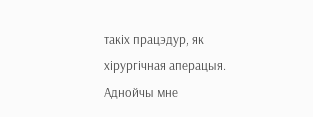такіх працэдур, як хірургічная аперацыя. Аднойчы мне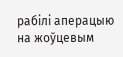рабілі аперацыю на жоўцевым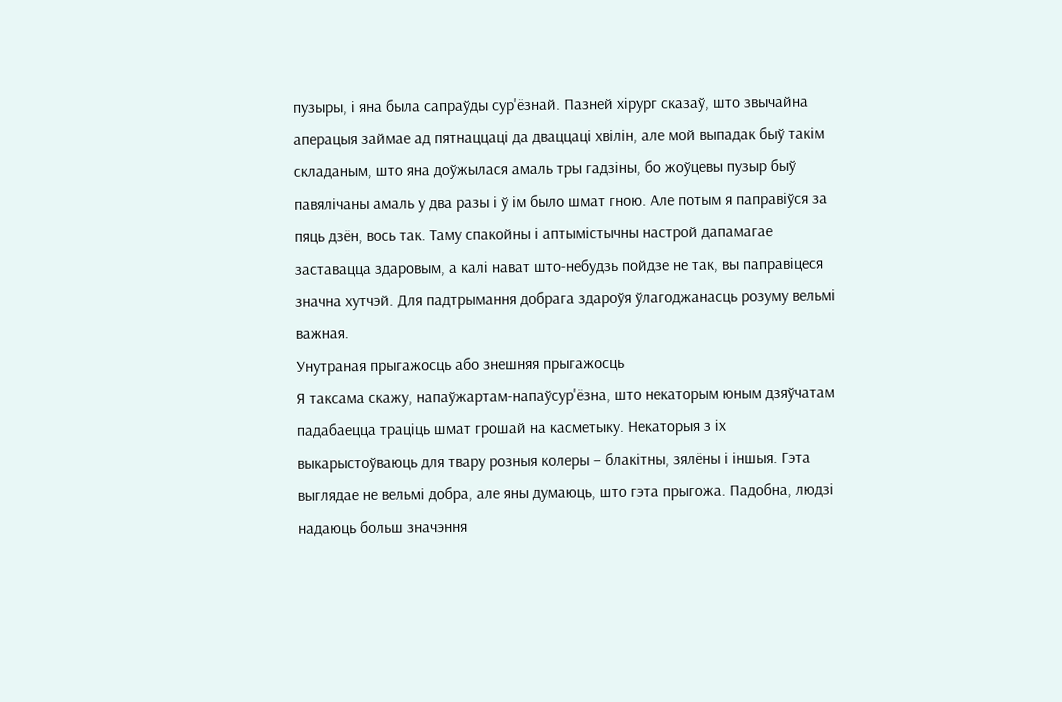пузыры, і яна была сапраўды сур'ёзнай. Пазней хірург сказаў, што звычайна аперацыя займае ад пятнаццаці да дваццаці хвілін, але мой выпадак быў такім складаным, што яна доўжылася амаль тры гадзіны, бо жоўцевы пузыр быў павялічаны амаль у два разы і ў ім было шмат гною. Але потым я паправіўся за пяць дзён, вось так. Таму спакойны і аптымістычны настрой дапамагае заставацца здаровым, а калі нават што-небудзь пойдзе не так, вы паправіцеся значна хутчэй. Для падтрымання добрага здароўя ўлагоджанасць розуму вельмі важная.
Унутраная прыгажосць або знешняя прыгажосць
Я таксама скажу, напаўжартам-напаўсур'ёзна, што некаторым юным дзяўчатам падабаецца траціць шмат грошай на касметыку. Некаторыя з іх выкарыстоўваюць для твару розныя колеры – блакітны, зялёны і іншыя. Гэта выглядае не вельмі добра, але яны думаюць, што гэта прыгожа. Падобна, людзі надаюць больш значэння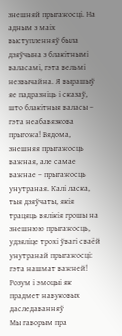знешняй прыгажосці. На адным з маіх выступленняў была дзяўчына з блакітнымі валасамі, гэта вельмі незвычайна. Я вырашыў яе падразніць і сказаў, што блакітныя валасы – гэта неабавязкова прыгожа! Вядома, знешняя прыгажосць важная, але самае важнае – прыгажосць унутраная. Калі ласка, тыя дзяўчаты, якія трацяць вялікія грошы на знешнюю прыгажосць, удзяліце трохі ўвагі сваёй унутранай прыгажосці: гэта нашмат важней!
Розум і эмоцыі як прадмет навуковых даследаванняў
Мы гаворым пра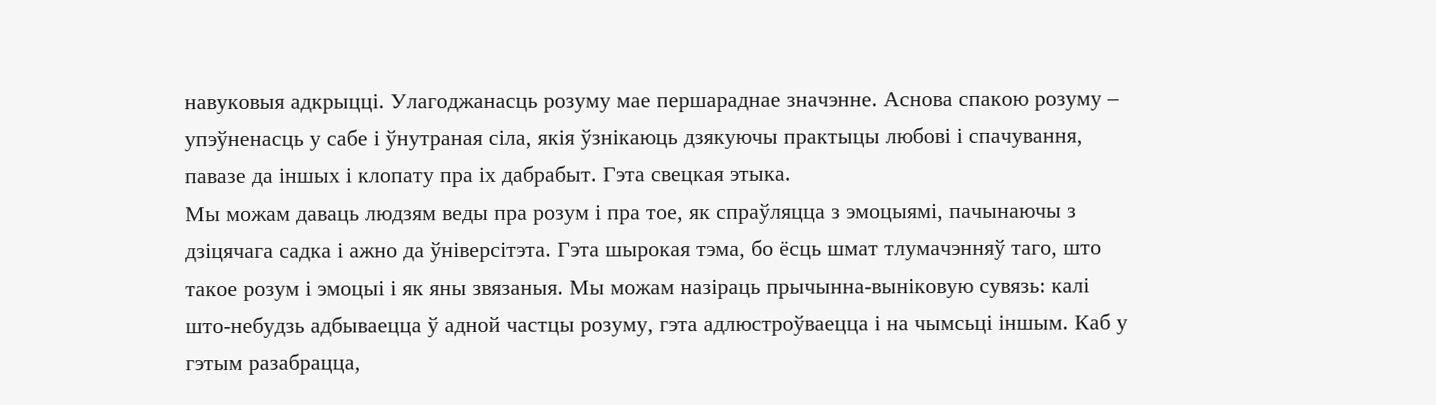навуковыя адкрыцці. Улагоджанасць розуму мае першараднае значэнне. Аснова спакою розуму – упэўненасць у сабе і ўнутраная сіла, якія ўзнікаюць дзякуючы практыцы любові і спачування, павазе да іншых і клопату пра іх дабрабыт. Гэта свецкая этыка.
Мы можам даваць людзям веды пра розум і пра тое, як спраўляцца з эмоцыямі, пачынаючы з дзіцячага садка і ажно да ўніверсітэта. Гэта шырокая тэма, бо ёсць шмат тлумачэнняў таго, што такое розум і эмоцыі і як яны звязаныя. Мы можам назіраць прычынна-выніковую сувязь: калі што-небудзь адбываецца ў адной частцы розуму, гэта адлюстроўваецца і на чымсьці іншым. Каб у гэтым разабрацца,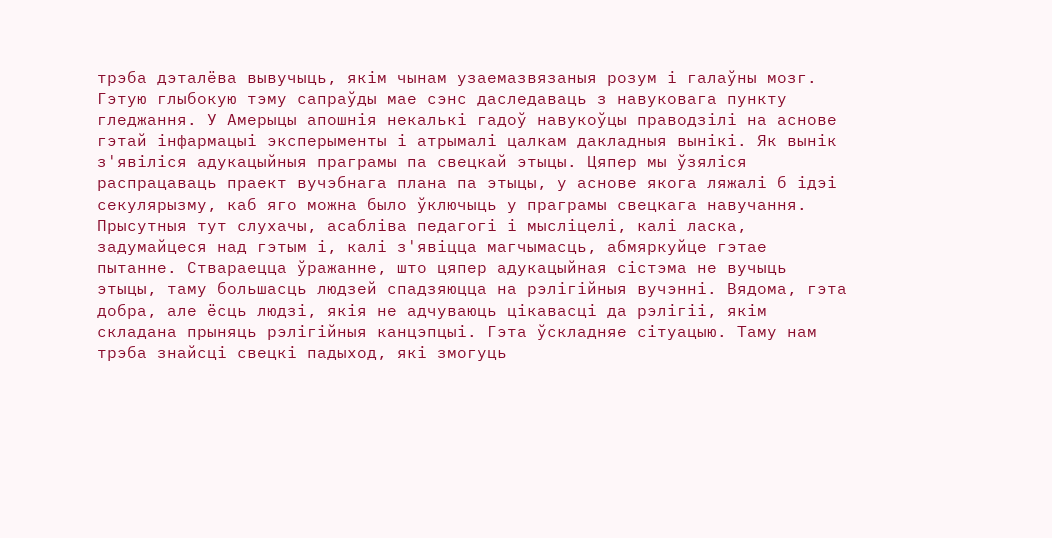трэба дэталёва вывучыць, якім чынам узаемазвязаныя розум і галаўны мозг.
Гэтую глыбокую тэму сапраўды мае сэнс даследаваць з навуковага пункту гледжання. У Амерыцы апошнія некалькі гадоў навукоўцы праводзілі на аснове гэтай інфармацыі эксперыменты і атрымалі цалкам дакладныя вынікі. Як вынік з'явіліся адукацыйныя праграмы па свецкай этыцы. Цяпер мы ўзяліся распрацаваць праект вучэбнага плана па этыцы, у аснове якога ляжалі б ідэі секулярызму, каб яго можна было ўключыць у праграмы свецкага навучання.
Прысутныя тут слухачы, асабліва педагогі і мысліцелі, калі ласка, задумайцеся над гэтым і, калі з'явіцца магчымасць, абмяркуйце гэтае пытанне. Ствараецца ўражанне, што цяпер адукацыйная сістэма не вучыць этыцы, таму большасць людзей спадзяюцца на рэлігійныя вучэнні. Вядома, гэта добра, але ёсць людзі, якія не адчуваюць цікавасці да рэлігіі, якім складана прыняць рэлігійныя канцэпцыі. Гэта ўскладняе сітуацыю. Таму нам трэба знайсці свецкі падыход, які змогуць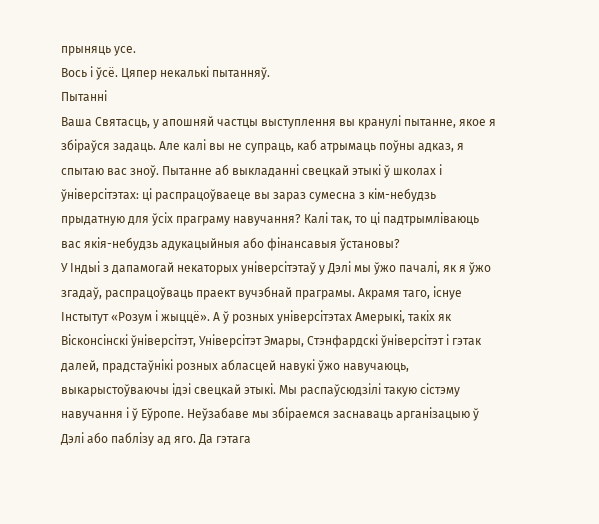прыняць усе.
Вось і ўсё. Цяпер некалькі пытанняў.
Пытанні
Ваша Святасць, у апошняй частцы выступлення вы кранулі пытанне, якое я збіраўся задаць. Але калі вы не супраць, каб атрымаць поўны адказ, я спытаю вас зноў. Пытанне аб выкладанні свецкай этыкі ў школах і ўніверсітэтах: ці распрацоўваеце вы зараз сумесна з кім-небудзь прыдатную для ўсіх праграму навучання? Калі так, то ці падтрымліваюць вас якія-небудзь адукацыйныя або фінансавыя ўстановы?
У Індыі з дапамогай некаторых універсітэтаў у Дэлі мы ўжо пачалі, як я ўжо згадаў, распрацоўваць праект вучэбнай праграмы. Акрамя таго, існуе Інстытут «Розум і жыццё». А ў розных універсітэтах Амерыкі, такіх як Вісконсінскі ўніверсітэт, Універсітэт Эмары, Стэнфардскі ўніверсітэт і гэтак далей, прадстаўнікі розных абласцей навукі ўжо навучаюць, выкарыстоўваючы ідэі свецкай этыкі. Мы распаўсюдзілі такую сістэму навучання і ў Еўропе. Неўзабаве мы збіраемся заснаваць арганізацыю ў Дэлі або паблізу ад яго. Да гэтага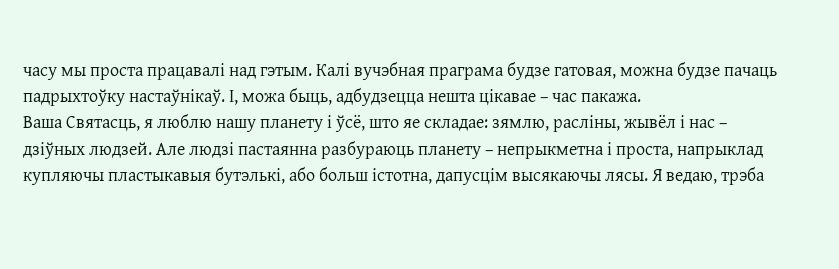часу мы проста працавалі над гэтым. Калі вучэбная праграма будзе гатовая, можна будзе пачаць падрыхтоўку настаўнікаў. І, можа быць, адбудзецца нешта цікавае – час пакажа.
Ваша Святасць, я люблю нашу планету і ўсё, што яе складае: зямлю, расліны, жывёл і нас – дзіўных людзей. Але людзі пастаянна разбураюць планету – непрыкметна і проста, напрыклад купляючы пластыкавыя бутэлькі, або больш істотна, дапусцім высякаючы лясы. Я ведаю, трэба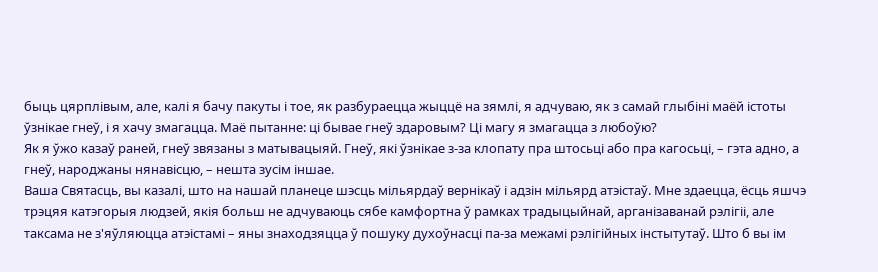быць цярплівым, але, калі я бачу пакуты і тое, як разбураецца жыццё на зямлі, я адчуваю, як з самай глыбіні маёй істоты ўзнікае гнеў, і я хачу змагацца. Маё пытанне: ці бывае гнеў здаровым? Ці магу я змагацца з любоўю?
Як я ўжо казаў раней, гнеў звязаны з матывацыяй. Гнеў, які ўзнікае з-за клопату пра штосьці або пра кагосьці, – гэта адно, а гнеў, народжаны нянавісцю, – нешта зусім іншае.
Ваша Святасць, вы казалі, што на нашай планеце шэсць мільярдаў вернікаў і адзін мільярд атэістаў. Мне здаецца, ёсць яшчэ трэцяя катэгорыя людзей, якія больш не адчуваюць сябе камфортна ў рамках традыцыйнай, арганізаванай рэлігіі, але таксама не з'яўляюцца атэістамі – яны знаходзяцца ў пошуку духоўнасці па-за межамі рэлігійных інстытутаў. Што б вы ім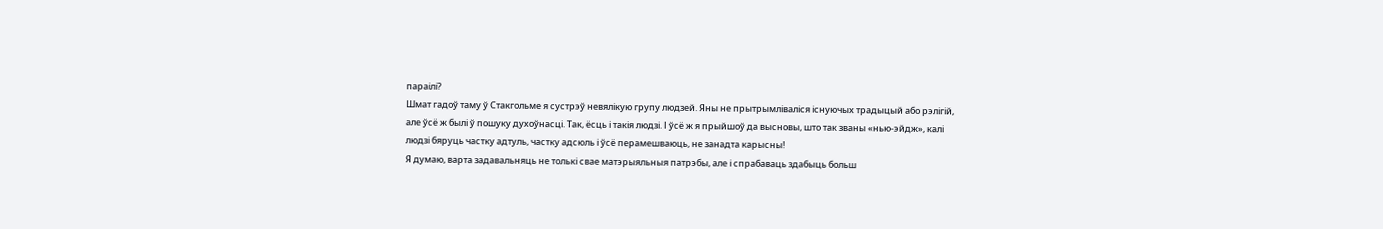параілі?
Шмат гадоў таму ў Стакгольме я сустрэў невялікую групу людзей. Яны не прытрымліваліся існуючых традыцый або рэлігій, але ўсё ж былі ў пошуку духоўнасці. Так, ёсць і такія людзі. І ўсё ж я прыйшоў да высновы, што так званы «нью-эйдж», калі людзі бяруць частку адтуль, частку адсюль і ўсё перамешваюць, не занадта карысны!
Я думаю, варта задавальняць не толькі свае матэрыяльныя патрэбы, але і спрабаваць здабыць больш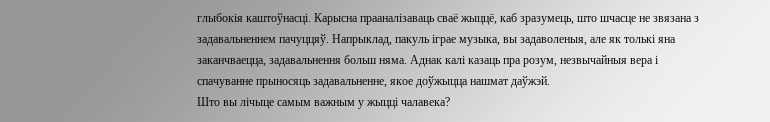глыбокія каштоўнасці. Карысна прааналізаваць сваё жыццё, каб зразумець, што шчасце не звязана з задавальненнем пачуццяў. Напрыклад, пакуль іграе музыка, вы задаволеныя, але як толькі яна заканчваецца, задавальнення больш няма. Аднак калі казаць пра розум, незвычайныя вера і спачуванне прыносяць задавальненне, якое доўжыцца нашмат даўжэй.
Што вы лічыце самым важным у жыцці чалавека?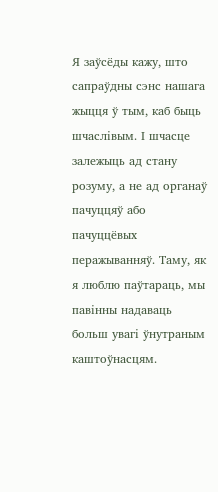Я заўсёды кажу, што сапраўдны сэнс нашага жыцця ў тым, каб быць шчаслівым. І шчасце залежыць ад стану розуму, а не ад органаў пачуццяў або пачуццёвых перажыванняў. Таму, як я люблю паўтараць, мы павінны надаваць больш увагі ўнутраным каштоўнасцям.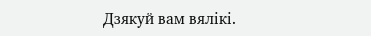Дзякуй вам вялікі.